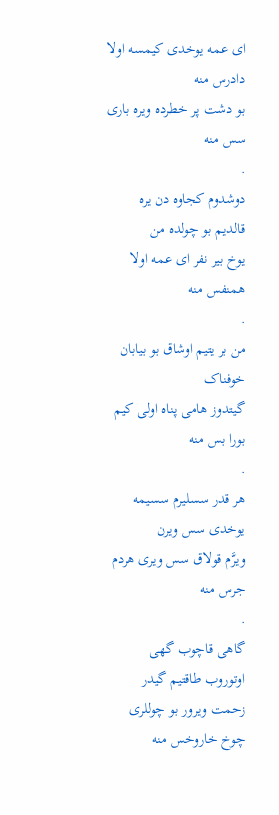ای عمه یوخدی کیمسه اولا دادرس منه
بو دشت پر خطرده ویره باری سس منه
.
دوشدوم کجاوه دن یره قالدیم بو چولده من
یوخ بیر نفر ای عمه اولا همنفس منه
.
من بر یتیم اوشاق بو بیابان خوفناک
گیتدوز هامی پناه اولی کیم بورا بس منه
.
هر قدر سسلیرم سسیمه یوخدی سس ویرن
ویرَّم قولاق سس ویری هردم جرس منه
.
گاهی قاچوب گهی اوتوروب طاقتیم گیدر
زحمت ویرور بو چوللری چوخ خاروخس منه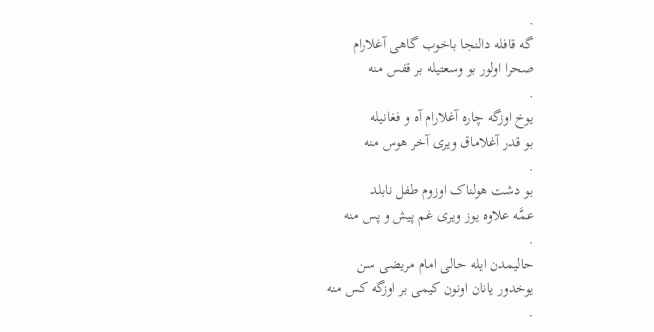.
گه قافله دالنجا باخوب گاهی آغلارام
صحرا اولور بو وسعتیله بر قفس منه
.
یوخ اوزگه چاره آغلارام آه و فغانیله
بو قدر آغلاماق ویری آخر هوس منه
.
بو دشت هولناک اوزوم طفل نابلد
عمَّه علاوه یوز ویری غم پیش و پس منه
.
حالیمدن ایله حالی امام مریضی سن
یوخدور یانان اونون کیمی بر اوزگه کس منه
.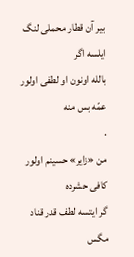بیر آن قطار محملی لنگ ایلسه اگر
بالله اونون او لطفی اولور عمّه بس منه
.
من «زایر» حسینم اولور کافی حشرده
گر ایتسه لطف قدر قناد مگس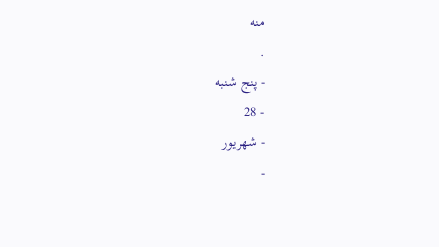منه
.
- پنج شنبه
- 28
- شهریور
-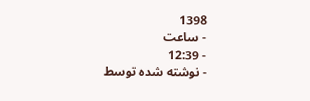1398
- ساعت
- 12:39
- نوشته شده توسط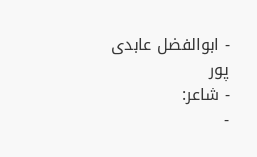- ابوالفضل عابدی پور
- شاعر:
-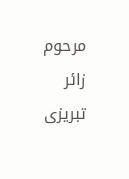مرحوم زائر تبریزی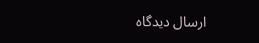ارسال دیدگاه